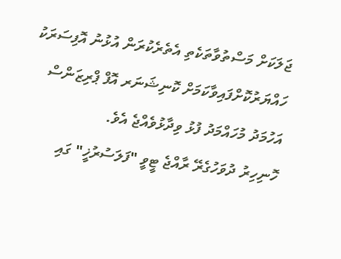ޖަލަކަށް މަސްތުވާތަކެތި އެތެރެކުރަން އުޅުނު އޮފިސަރަކު ހައްޔަރުކޮށްފައިވާކަމަށް ކޮނިޝަނަރ އޮފް ޕްރިޒަންސް އަހުމަދު މުހައްމަދު ފުޅު ވިދާޅުވެއްޖެ އެވެ.
ހޮނިހިރު ދުވަހުގެރޭ ރާއްޖެ ޓީވީ "ފަލަސުރުޚީ" ގައި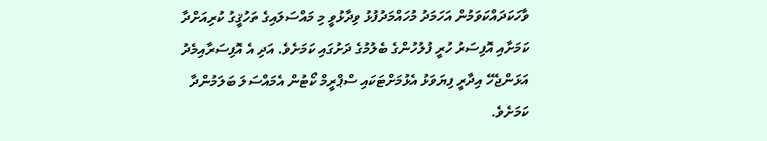ވާހަކަދައްކަވަމުން އަހަމަދު މުހައްމަދުފުޅު ވިދާޅުވީ މި މައްސަލައިގެ ތަހުޤީގު ކުރިއަށްދާ ކަމަށާއި އޮފިސަރު ހުރީ ފުލުހުންގެ ބެލުމުގެ ދަށުގައި ކަމަށެވެ. އަދި އެ އޮފިސަރާއިމެދު އަޅަންޖެހޭ އިދާރީ ފިޔަވަޅު އެޅުމަށްޓަކައި ސްޕްރީމް ކޯޓުން އެމައްސަލަ ބަލަމުންދާ ކަމަށެވެ.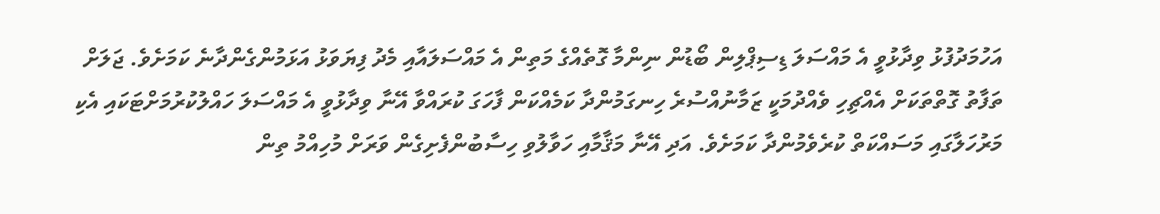އަހުމަދުފުޅު ވިދާޅުވީ އެ މައްސަލަ ޑިސިޕްލިން ބޯޑުން ނިންމާ ގޮތެއްގެ މަތިން އެ މައްސަލައާއި މެދު ފިޔަވަޅު އަޅަމުންގެންދާނެ ކަމަށެވެ. ޖަލަށް ތަފާތު ގޮތްތަކަށް އެއްޗިހި ވެއްދުމަކީ ޒަމާނުއްސުރެ ހިނގަމުންދާ ކަމެއްކަން ފާހަގަ ކުރައްވާ އޭނާ ވިދާޅުވީ އެ މައްސަލަ ހައްލުކުރުމަށްޓަކައި އެކި މަރުހަލާގައި މަސައްކަތް ކުރެވެމުންދާ ކަމަށެވެ. އަދި އޭނާ މަޤާމާއި ހަވާލުވި ހިސާބުންފެށިގެން ވަރަށް މުހިއްމު ތިން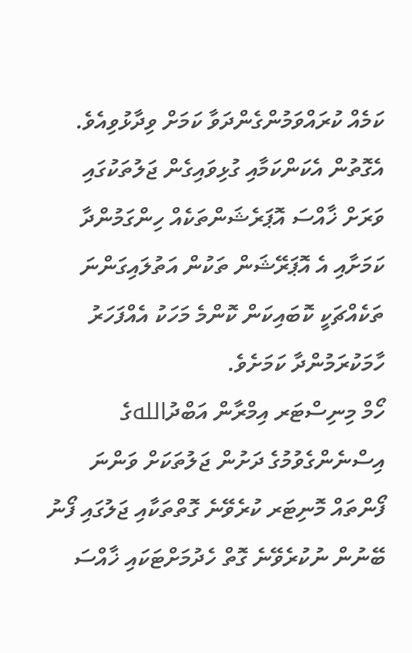ކަމެއް ކުރައްވަމުންގެންދަވާ ކަމަށް ވިދާޅުވިއެވެ.
އެގޮތުން އެކަންކަމާއި ގުޅިވައިގެން ޖަލުތަކުގައި ވަރަށް ޚާއްސަ އޮޕަރެޝަންތަކެއް ހިންގަމުންދާ ކަމަށާއި އެ އޮޕަރޭޝަން ތަކުން އަތުލައިގަންނަ ތަކެއްޗަކީ ކޮބައިކަން ކޮންމެ މަހަކު އެއްފަހަރު ހާމަކުރަމުންދާ ކަމަށެވެ.
ހޯމް މިނިސްޓަރ އިމްރާން އަބްދުاللهގެ އިސްނެންގެވުމުގެ ދަށުން ޖަލުތަކަށް ވަންނަ ފޯންތައް މޮނިޓަރ ކުރެވޭނެ ގޮތްތަކާއި ޖަލުގައި ފޯނު ބޭނުން ނުކުރެވޭނެ ގޮތް ހެދުމަށްޓަކައި ޚާއްސަ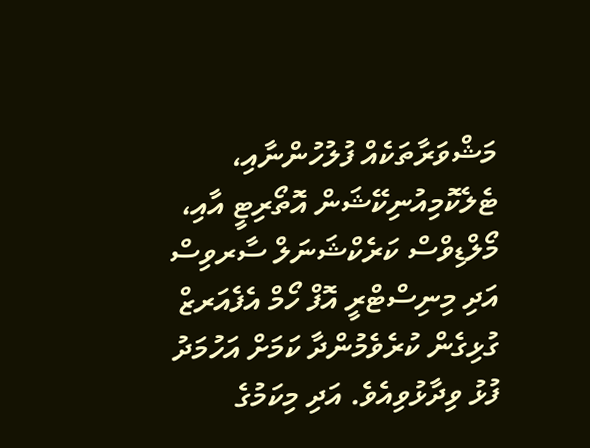މަޝްވަރާތަކެއް ފުލުހުންނާއި، ޓެލެކޮމިއުނިކޭޝަން އޮތޯރިޓީ އާއި، މޯލްޑިވްސް ކަރެކްޝަނަލް ސާރވިސް އަދި މިނިސްޓްރީ އޮފް ހޯމް އެފެއަރޒް ގުޅިގެން ކުރެވެމުންދާ ކަމަށް އަހުމަދު ފުޅު ވިދާޅުވިއެވެ. އަދި މިކަމުގެ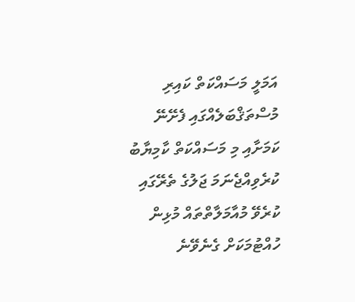އަމަލީ މަސައްކަތް ކައިރި މުސްތަޤްބަލެއްގައި ފެށޭނޭ ކަމަށާއި މި މަސައްކަތް ކާމިޔާބު ކުރެވިއްޖެނަމަ ޖަލުގެ ތެރޭގައި ކުރެވޭ މުއާމަލާތްތައް މުޅިން ހުއްޓުމަކަށް ގެނެވޭނެ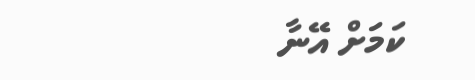ކަމަށް އޭނާ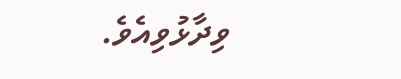ވިދާޅުވިއެވެ.